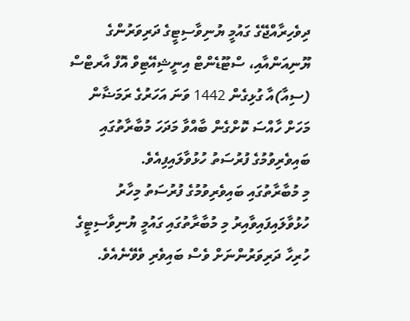ދިވެހިރާއްޖޭގެ ގައުމީ ޔުނިވާސިޓީގެ ދަރިވަރުންގެ ޔޫނިއަންއާއި، ސްޓޫޑެންޓް އިނީޝިއޭޓިވް އޮފް އާރޓްސް (ސިއާ)އާ ގުޅިގެން 1442 ވަނަ އަހަރުގެ ރަމަޟާން މަހަށް ހާއްސަ ކޮށްގެން ބާއްވާ މަދަހަ މުބާރާތުގައި ބައިވެރިވުމުގެ ފުރުސަތު ހުޅުވާލައިފިއެވެ.
މި މުބާރާތުގައި ބައިވެރިވުމުގެ ފުރުސަތު މިހާރު ހުޅުވާލައިފައިވާއިރު މި މުބާރާތުގައި ގައުމީ ޔުނިވާސިޓީގެ ހުރިހާ ދަރިވަރުންނަށް ވެސް ބައިވެރި ވެވޭނެއެވެ.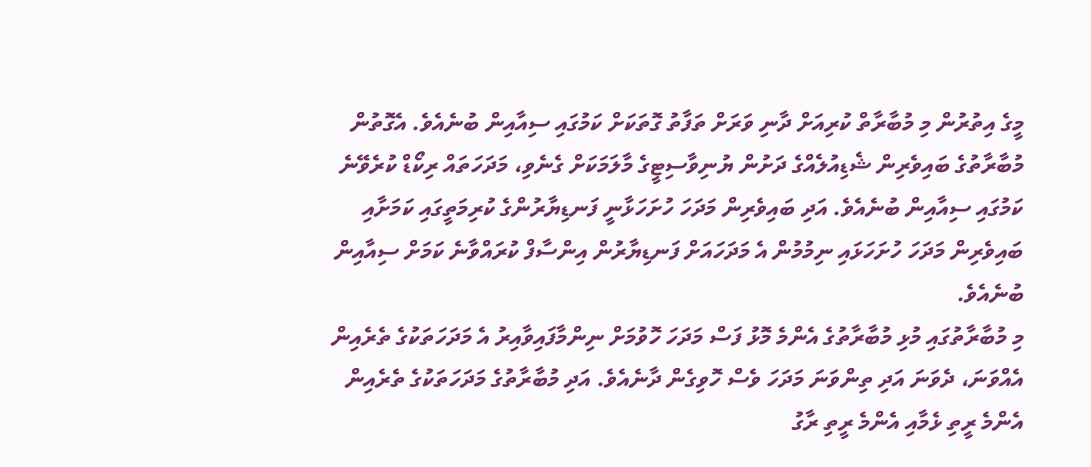މީގެ އިތުރުން މި މުބާރާތް ކުރިއަށް ދާނި ވަރަށް ތަފާތު ގޮތަކަށް ކަމުގައި ސިއާއިން ބުނެއެވެ. އެގޮތުން މުބާރާތުގެ ބައިވެރިން ޝެޑިއުލެއްގެ ދަށުން ޔުނިވާސިޓީގެ މާލަމަކަށް ގެނެވި، މަދަހަތައް ރިކޯޑް ކުރެވޭނެ ކަމުގައި ސިއާއިން ބުނެއެވެ. އަދި ބައިވެރިން މަދަހަ ހުށަހަޅާނީ ފަނޑިޔާރުންގެ ކުރިމަތީގައި ކަމަށާއި ބައިވެރިން މަދަހަ ހުށަހަޅައި ނިމުމުން އެ މަދަހައަށް ފަނޑިޔާރުން އިންސާފް ކުރައްވާނެ ކަމަށް ސިއާއިން ބުނެއެވެ.
މި މުބާރާތުގައި މުޅި މުބާރާތުގެ އެންމެ މޮޅު ފަސް މަދަހަ ހޮވުމަށް ނިންމާފައިވާއިރު އެ މަދަހަތަކުގެ ތެރެއިން އެއްވަނަ، ދެވަނަ އަދި ތިންވަނަ މަދަހަ ވެސް ހޮވިގެން ދާނެއެވެ. އަދި މުބާރާތުގެ މަދަހަތަކުގެ ތެރެއިން އެންމެ ރީތި ޅެމާއި އެންމެ ރީތި ރާގު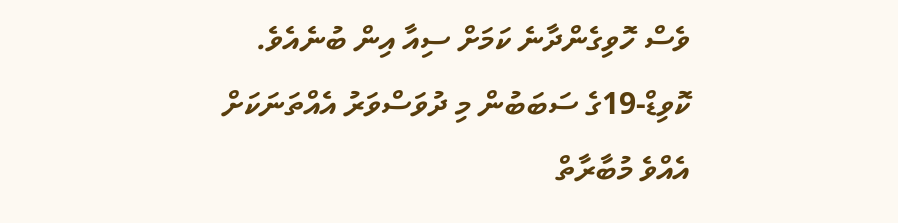ވެސް ހޮވިގެންދާނެ ކަމަށް ސިއާ އިން ބުނެއެވެ.
ކޮވިޑް-19ގެ ސަބަބުން މި ދުވަސްވަރު އެއްތަނަކަށް އެއްވެ މުބާރާތް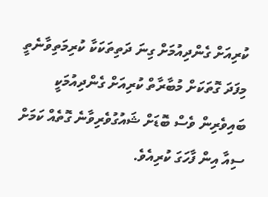ކުރިއަށް ގެންދިއުމަށް ގިނަ ދަތިތަކަކާ ކުރިމަތިވާނެތީ މިފަދަ ގޮތަކަށް މުބާރާތް ކުރިއަށް ގެންދިއުމަކީ ބައިވެރިން ވެސް ބޮޑަށް ޝައުގުވެރިވާނެ ގޮތެއް ކަމަށް ސިއާ އިން ފާހަގަ ކުރިއެވެ.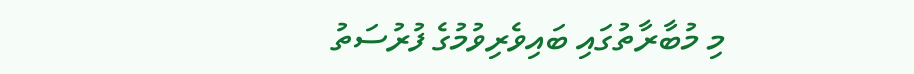މި މުބާރާތުގައި ބައިވެރިވުމުގެ ފުރުސަތު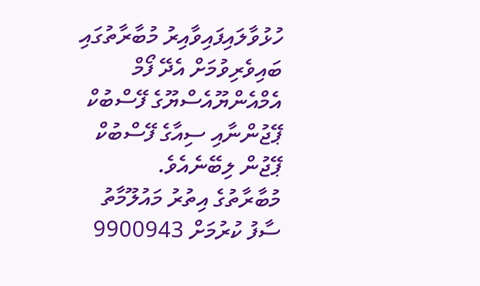ހުޅުވާލައިފައިވާއިރު މުބާރާތުގައި ބައިވެރިވުމަށް އެދޭ ފޯމް އެމްއެންޔޫއެސްޔޫގެ ފޭސްބުކް ޕޭޖުންނާއި ސިއާގެ ފޭސްބުކް ޕޭޖުން ލިބޭނެއެވެ.
މުބާރާތުގެ އިތުރު މައުލޫމާތު ސާފު ކުރުމަށް 9900943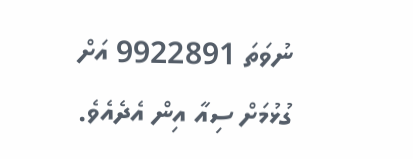ނުވަތަ 9922891 އަށް ގުޅުމަށް ސިއާ އިން އެދެއެވެ.